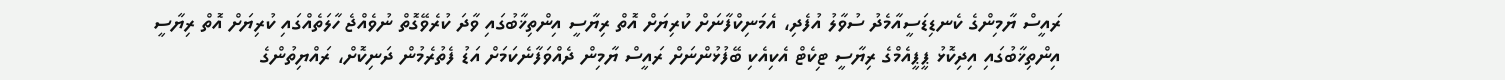ރައީސް ޔާމިންގެ ކެނޑިޑަސީއާމެދު ސުވާލު އުފެދި، އެމަނިކްފާނަށް ކުރިޔަށް އޮތް ރިޔާސީ އިންތިޚާބުގައި ވާދަ ކުރެވޭގޮތް ނުވެއްޖެ ހާލަތެއްގައި ކުރިޔަށް އޮތް ރިޔާސީ އިންތިޚާބުގައި އިދިކޮޅު ޕީޕީއެމްގެ ރިޔާސީ ޓިކެޓް އެކިއެކި ބޭފުޅުންނަށް ރައީސް ޔާމިން ދެއްވަފާނެކަމަށް އަޑު ފެތުރެމުން ދަނިކޮށް، ރައްޔިތުންގެ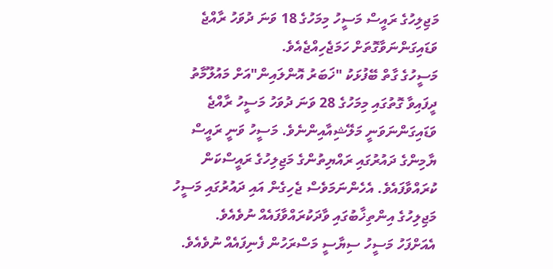މަޖިލިހުގެ ރައީސް މަސީހު މިމަހުގެ 18 ވަނަ ދުވަހު ރާއްޖެ ވަޑައިގަންނަވާގޮތަށް ހަމަޖެހިއްޖެއެވެ.
މަސީހުގެ ގާތް ބޭފުޅަކު "ޚަބަރު އޮންލައިން"އަށް މައުލޫމާތު ދީފައިވާ ގޮތުގައި މިމަހުގެ 28 ވަނަ ދުވަހު މަސީހު ރާއްޖެ ވަޑައިގަންނަވަނީ މަލޭޝިއާއިންނެވެ. މަސީހު ވަނީ ރައީސް ޔާމިންގެ ދައުރުގައި ރައްޔިތުންގެ މަޖިލިހުގެ ރައީސްކަން ކުރައްވާފައެވެ. އެހެންނަމަވެސް ޖެހިގެން އައި ދައުރުގައި މަސީހު މަޖިލިހުގެ އިންތިޚާބުގައި ވާދަކުރައްވާފައެއް ނުވެއެވެ.
އެއަށްފަހު މަސީހު ސިޔާސީ މަސްރަހުން ފެނިފައެއް ނުވެއެވެ.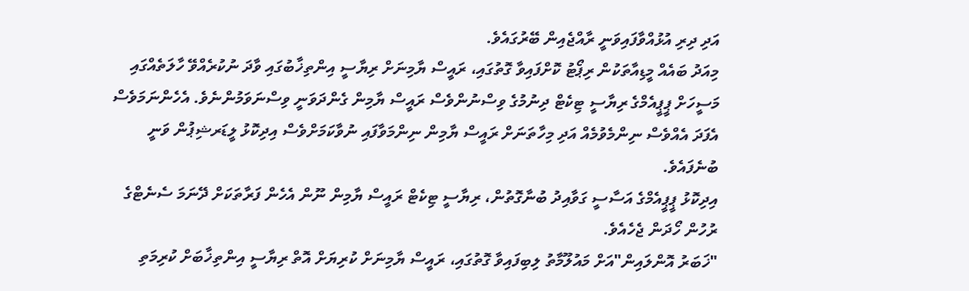އަދި ދިރި އުޅުއްވާފައިވަނީ ރާއްޖެއިން ބޭރުގައެވެ.
މިއަދު ބައެއް މީޑިއާތަކުން ރިޕޯޓު ކޮށްފައިވާ ގޮތުގައި، ރައީސް ޔާމިނަށް ރިޔާސީ އިންތިޚާބުގައި ވާދަ ނުކުރެއްވޭ ހާލަތެއްގައި މަސީހަށް ޕީޕީއެމްގެ ރިޔާސީ ޓިކެޓް ދިނުމުގެ ވިސްނުންވެސް ރައީސް ޔާމިން ގެންދަވަނީ ވިސްނަވަމުންނެވެ. އެހެންނަމަވެސް އެފަދަ އެއްވެސް ނިންމެވުމެއް އަދި މިހާތަނަށް ރައީސް ޔާމިން ނިންމަވާފައި ނުވާކަމަށްވެސް އިދިކޮޅު ލީޑަރޝިޕުން ވަނީ ބުނެފައެވެ.
އިދިކޮޅު ޕީޕީއެމްގެ އަސާސީ ގަވާއިދު ބުނާގޮތުން، ރިޔާސީ ޓިކެޓް ރައީސް ޔާމިން ނޫން އެހެން ފަރާތަކަށް ދޭނަމަ ސެނެޓްގެ ރުހުން ހޯދަން ޖެހެއެވެ.
"ޚަބަރު އޮންލައިން"އަށް މައުލޫމާތު ލިބިފައިވާ ގޮތުގައި، ރައީސް ޔާމިނަށް ކުރިޔަށް އޮތް ރިޔާސީ އިންތިޚާބަށް ކުރިމަތި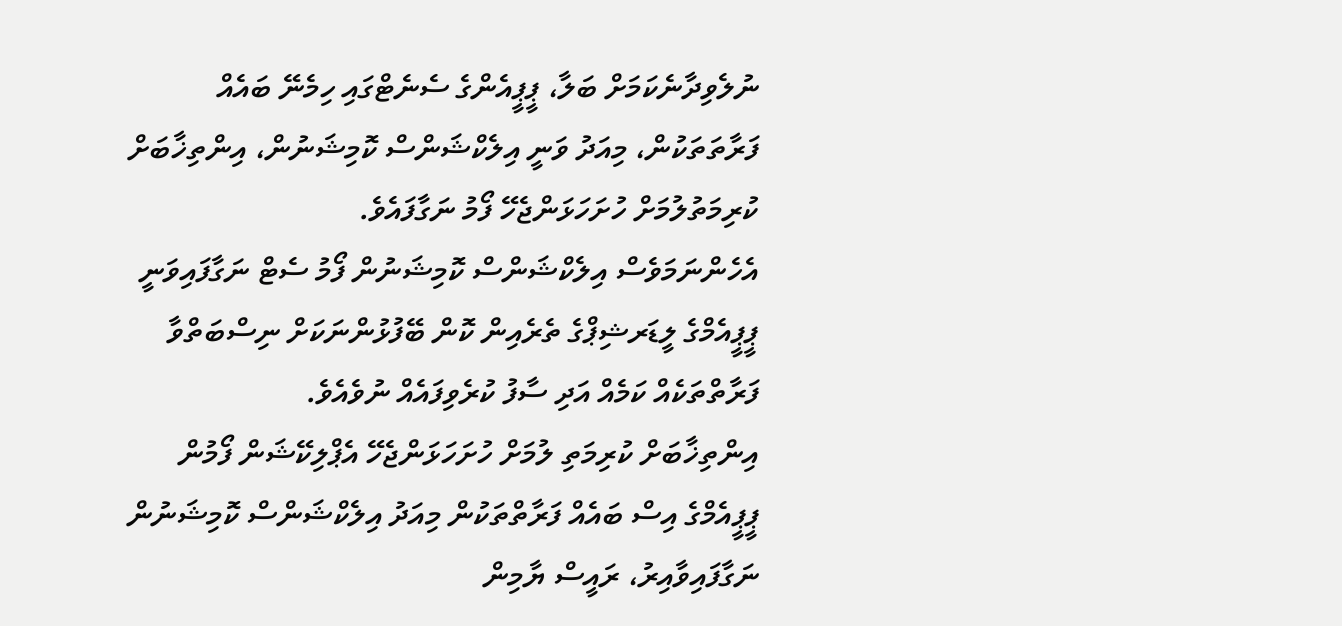ނުލެވިދާނެކަމަށް ބަލާ، ޕީޕީއެންގެ ސެނެޓްގައި ހިމެނޭ ބައެއް ފަރާތަތަކުން، މިއަދު ވަނީ އިލެކްޝަންސް ކޮމިޝަނުން، އިންތިޚާބަށް ކުރިމަތުލުމަށް ހުށަހަޅަންޖެހޭ ފޯމު ނަގާފައެވެ.
އެހެންނަމަވެސް އިލެކްޝަންސް ކޮމިޝަނުން ފޯމު ސެޓް ނަގާފައިވަނީ ޕީޕީއެމްގެ ލީޑަރޝިޕްގެ ތެރެއިން ކޮން ބޭފުޅުންނަކަށް ނިސްބަތްވާ ފަރާތްތަކެއް ކަމެއް އަދި ސާފު ކުރެވިފައެއް ނުވެއެވެ.
އިންތިޚާބަށް ކުރިމަތި ލުމަށް ހުށަހަޅަންޖެހޭ އެޕްލިކޭޝަން ފޯމުން ޕީޕީއެމްގެ އިސް ބައެއް ފަރާތްތަކުން މިއަދު އިލެކްޝަންސް ކޮމިޝަނުން ނަގާފައިވާއިރު، ރައީސް ޔާމިން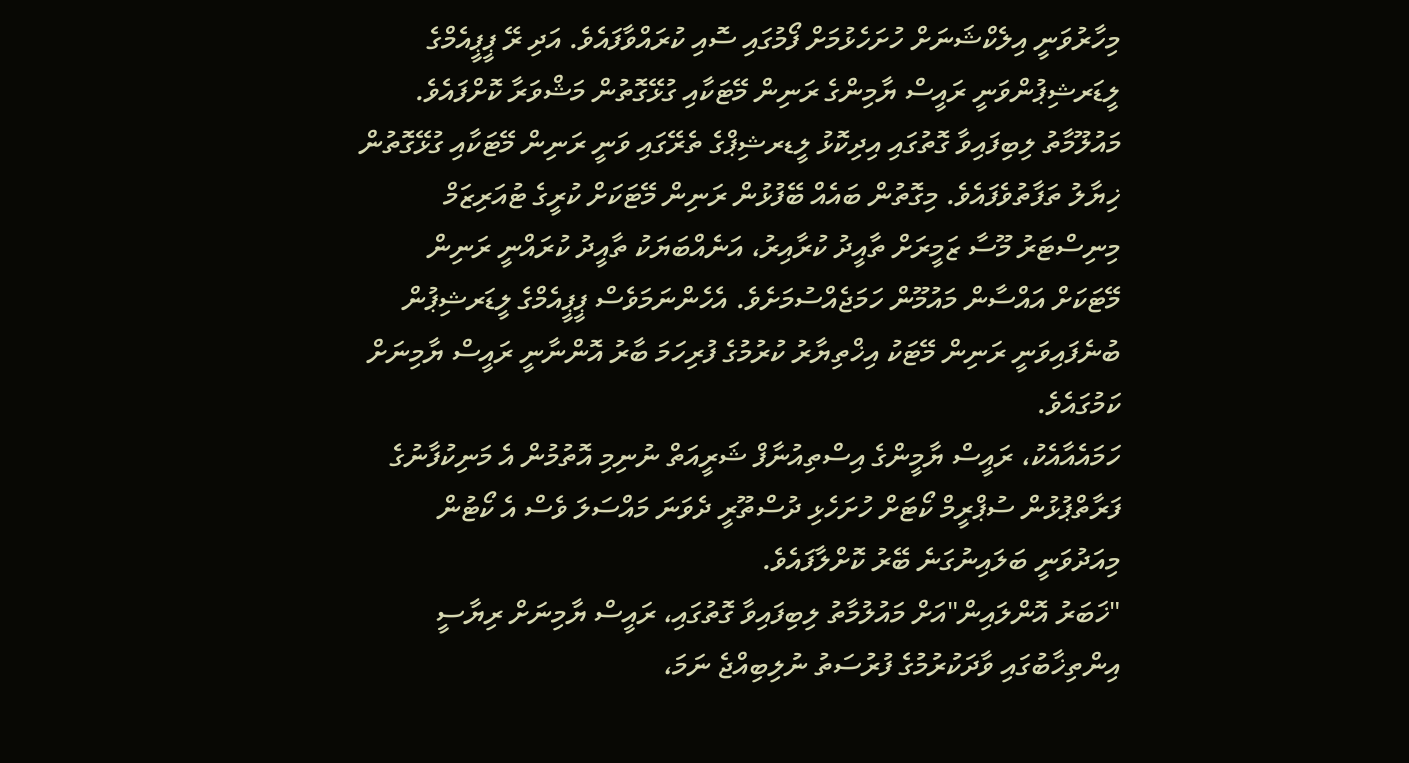މިހާރުވަނީ އިލެކްޝަނަށް ހުށަހެޅުމަށް ފޯމުގައި ސޮއި ކުރައްވާފައެވެ. އަދި ރޭ ޕީޕީއެމްގެ ލީޑަރޝިޕުންވަނީ ރައީސް ޔާމިންގެ ރަނިން މޭޓަކާއި ގުޅޭގޮތުން މަޝްވަރާ ކޮށްފައެވެ.
މައުލޫމާތު ލިބިފައިވާ ގޮތުގައި އިދިކޮޅު ލީޑރޝިޕްގެ ތެރޭގައި ވަނީ ރަނިން މޭޓަކާއި ގުޅޭގޮތުން ޚިޔާލު ތަފާތުވެފައެވެ. މިގޮތުން ބައެއް ބޭފުޅުން ރަނިން މޭޓަކަށް ކުރީގެ ޓުއަރިޒަމް މިނިސްޓަރު މޫސާ ޒަމީރަށް ތާއީދު ކުރާއިރު، އަނެއްބަޔަކު ތާއީދު ކުރައްނީ ރަނިން މޭޓަކަށް އައްސާން މައުމޫން ހަމަޖެއްސުމަށެވެ. އެހެންނަމަވެސް ޕީޕީއެމްގެ ލީޑަރޝިޕުން ބުނެފައިވަނީ ރަނިން މޭޓަކު އިޚްތިޔާރު ކުރުމުގެ ފުރިހަމަ ބާރު އޮންނާނީ ރައީސް ޔާމިނަށް ކަމުގައެވެ.
ހަމައެއާއެކު، ރައީސް ޔާމީންގެ އިސްތިއުނާފް ޝަރީއަތް ނުނިމި އޮތުމުން އެ މަނިކުފާނުގެ ފަރާތްޕުޅުން ސުޕްރީމް ކޯޓަށް ހުށަހެޅި ދުސްތޫރީ ދެވަނަ މައްސަލަ ވެސް އެ ކޯޓުން މިއަދުވަނީ ބަލައިނުގަނެ ބޭރު ކޮށްލާފައެވެ.
"ޚަބަރު އޮންލައިން"އަށް މައުލުމާތު ލިބިފައިވާ ގޮތުގައި، ރައީސް ޔާމިނަށް ރިޔާސީ އިންތިޚާބުގައި ވާދަކުރުމުގެ ފުރުސަތު ނުލިބިއްޖެ ނަމަ،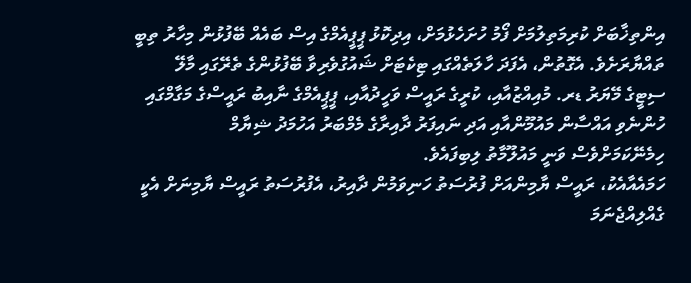އިންތިޚާބަށް ކުރިމަތިލުމަށް ފޯމު ހުށަހެޅުމަށް، އިދިކޮޅު ޕީޕީއެމްގެ އިސް ބައެއް ބޭފުޅުން މިހާރު ތިބީ ތައްޔާރަށެވެ. އެގޮތުން، އެފަދަ ހާލަތެއްގައި ޓިކެޓަށް ޝައުގުވެރިވާ ބޭފުޅުންގެ ތެރޭގައި މާލޭ ސިޓީގެ މޭޔަރު ޑރ. މުއިއްޒުއާއި، ކުރީގެ ރައީސް ވަހީދުއާއި، ޕީޕީއެމްގެ ނާއިބު ރައީސްގެ މަގާމްގައި ހުންނެވި އައްސާން މައުމޫންއާއި އަދި ނައިފަރު ދާއިރާގެ މެމްބަރު އަހުމަދު ޝިޔާމް ހިމެނޭކަމަށްވެސް ވަނީ މައުލޫމާތު ލިބިފައެވެ.
ހަމައެއާއެކު، ރައީސް ޔާމިންއަށް ފުރުސަތު ހަނިވަމުން ދާއިރު، އެފުރުސަތު ރައީސް ޔާމިނަށް އެކީ ގެއްލިއްޖެނަމަ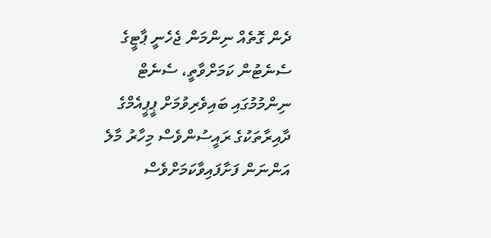ދެން ގޮތެއް ނިންމަން ޖެހެނީ ޕާޓީގެ ސެނެޓުން ކަމަށްވާތީ، ސެނެޓް ނިންމުމުގައި ބައިވެރިވުމަށް ޕީޕީއެމްގެ ދާއިރާތަކުގެ ރައީސުންވެސް މިހާރު މާލެ އަންނަން ފަށާފައިވާކަމަށްވެސް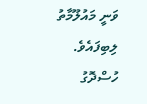ވަނީ މައުލޫމާތު ލިބިފައެވެ.
ހުސްދޮގު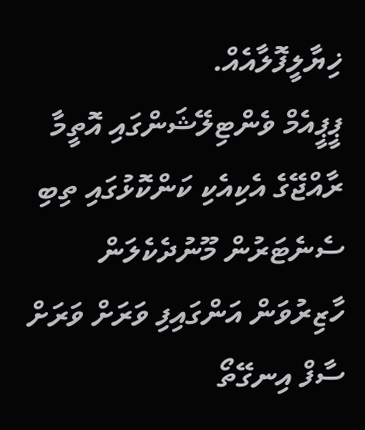ޚިޔާލީފޮލާއެއް.
ޕީޕީއެމް ވެންޓިލޭޝަންގައި އޮތީމާ ރާއްޖޭގެ އެކިއެކި ކަންކޮޅުގައި ތިބި ސެނެޓަރުން މޫނުދެކެލަން ހާޒިރުވަން އަންގައިފި ވަރަށް ވަރަށް ސާފް އިނގޭތޯ